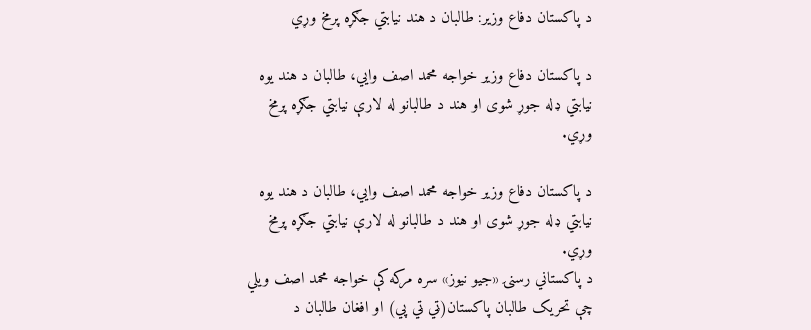د پاکستان دفاع وزیر: طالبان د هند نیابتي جګړه پرمخ وړي

د پاکستان دفاع وزیر خواجه محمد اصف وایي، طالبان د هند یوه نیابتي ډله جوړ شوی او هند د طالبانو له لارې نيابتي جګړه پرمخ وړي.

د پاکستان دفاع وزیر خواجه محمد اصف وایي، طالبان د هند یوه نیابتي ډله جوړ شوی او هند د طالبانو له لارې نيابتي جګړه پرمخ وړي.
د پاکستاني رسنۍ «جیو نیوز» سره مرکه کې خواجه محمد اصف ویلي چې تحریک طالبان پاکستان(ټي ټي پي) او افغان طالبان د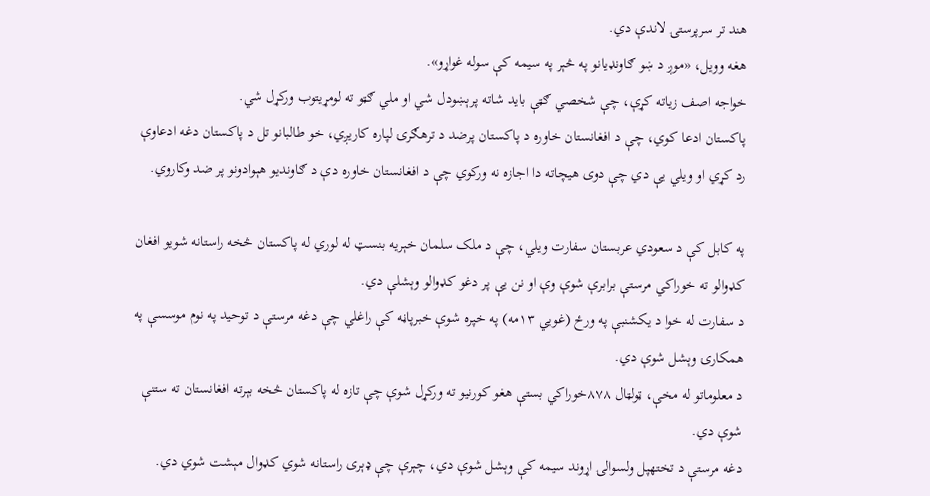هند تر سرپرستۍ لاندې دي.
هغه وويل، «موږ د ښو ګاونډیانو په څېر په سیمه کې سوله غواړو».
خواجه اصف زياته کړې، چې شخصي ګټې باید شاته پرېښودل شي او ملي ګټو ته لومړیتوب ورکړل شي.
پاکستان ادعا کوي، چې د افغانستان خاوره د پاکستان پرضد د ترهګرۍ لپاره کاريږي، خو طالبانو تل د پاکستان دغه ادعاوې رد کړي او ویلي یې دي چې دوی هیچاته دا اجازه نه ورکوي چې د افغانستان خاوره دې د ګاوندیو هېوادونو پر ضد وکاروي.

په کابل کې د سعودي عربستان سفارت ویلي، چې د ملک سلمان خېریه بنسټ له لوري له پاکستان څخه راستانه شویو افغان کډوالو ته خوراکي مرستې برابرې شوې وې او نن یې پر دغو کډوالو وېشلې دي.
د سفارت له خوا د یکشنبې په ورځ (غویي ۱۳مه) په خپره شوې خبرپاڼه کې راغلي چې دغه مرستې د توحید په نوم موسسې په همکارۍ وېشل شوې دي.
د معلوماتو له مخې، ټولټال ۸۷۸خوراکي بستې هغو کورنیو ته ورکړل شوې چې تازه له پاکستان څخه بېرته افغانستان ته ستنې شوې دي.
دغه مرستې د تختهپل ولسوالۍ اړوند سیمه کې وېشل شوې دي، چېرې چې ډېری راستانه شوي کډوال مېشت شوي دي.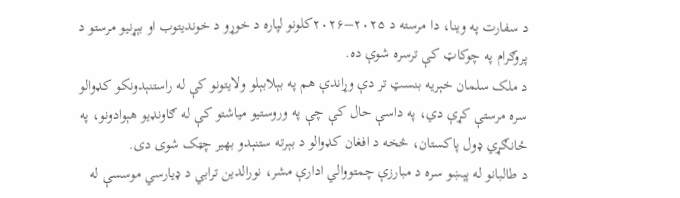د سفارت په وینا، دا مرسته د ۲۰۲۵–۲۰۲۶کلونو لپاره د خوړو د خوندیتوب او بېړنیو مرستو د پروګرام په چوکاټ کې ترسره شوې ده.
د ملک سلمان خېریه بنسټ تر دې وړاندې هم په بېلابېلو ولایتونو کې له راستنېدونکو کډوالو سره مرستې کړې دي، په داسې حال کې چې په وروستیو میاشتو کې له ګاونډیو هېوادونو، په ځانګړي ډول پاکستان، څخه د افغان کډوالو د بېرته ستنېدو بهیر چټک شوی دی.
د طالبانو له پېښو سره د مبارزې چمتووالي ادارې مشر، نورالدین ترابي د ډيارسي موسسې له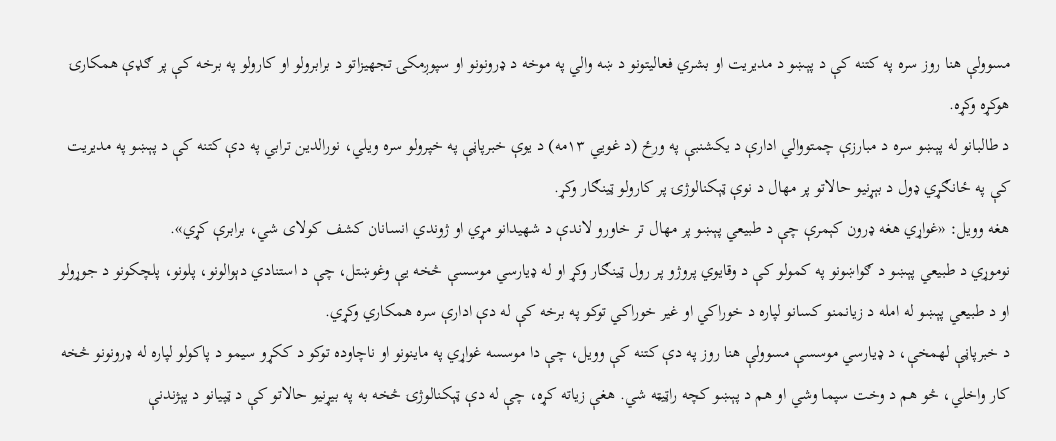مسوولې هنا روز سره په کتنه کې د پېښو د مدیریت او بشري فعالیتونو د ښه والي په موخه د ډرونونو او سپوږمکۍ تجهیزاتو د برابرولو او کارولو په برخه کې پر ګډې همکارۍ هوکړه وکړه.
د طالبانو له پېښو سره د مبارزې چمتووالي ادارې د یکشنبې په ورځ (د غويي ۱۳مه) د یوې خبرپاڼې په خپرولو سره ویلي، نورالدین ترابي په دې کتنه کې د پېښو په مدیریت کې په ځانګړي ډول د بېړنیو حالاتو پر مهال د نوې ټېکنالوژۍ پر کارولو ټینګار وکړ.
هغه وویل: «غواړي هغه ډرون کېمرې چې د طبیعي پېښو پر مهال تر خاورو لاندې د شهیدانو مړي او ژوندي انسانان کشف کولای شي، برابرې کړي».
نوموړي د طبیعي پېښو د ګواښونو په کمولو کې د وقایوي پروژو پر رول ټینګار وکړ او له ډيارسي موسسې څخه یې وغوښتل، چې د استنادي دېوالونو، پلونو، پلچکونو د جوړولو او د طبیعي پېښو له امله د زیانمنو کسانو لپاره د خوراکي او غیر خوراکي توکو په برخه کې له دې ادارې سره همکاري وکړي.
د خبرپاڼې لهمخې، د ډيارسي موسسې مسوولې هنا روز په دې کتنه کې وویل، چې دا موسسه غواړي په ماینونو او ناچاوده توکو د ککړو سیمو د پاکولو لپاره له ډرونونو څخه کار واخلي، څو هم د وخت سپما وشي او هم د پېښو کچه راټیټه شي. هغې زیاته کړه، چې له دې ټېکنالوژۍ څخه به په بیړنیو حالاتو کې د ټپیانو د پېژندنې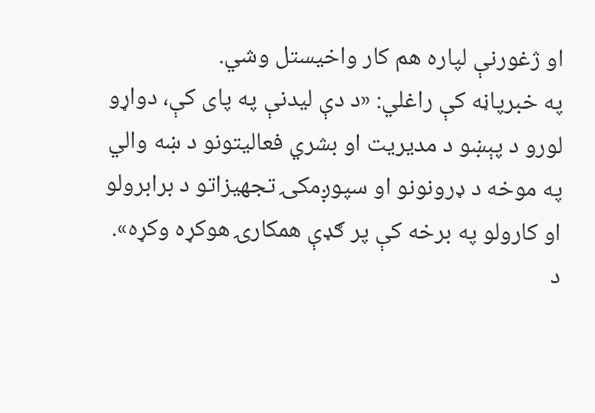او ژغورنې لپاره هم کار واخیستل وشي.
په خبرپاڼه کې راغلي: «د دې لیدنې په پای کې، دواړو لورو د پېښو د مدیریت او بشري فعالیتونو د ښه والي په موخه د ډرونونو او سپوږمکۍ تجهیزاتو د برابرولو او کارولو په برخه کې پر ګډې همکارۍ هوکړه وکړه».
د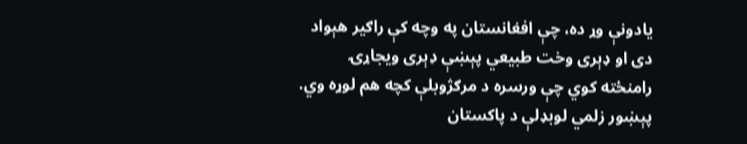یادونې وړ ده، چې افغانستان په وچه کې راګیر هېواد دی او ډېری وخت طبیعي پېښې ډېری ویجاړۍ رامنځته کوي چې ورسره د مرګژوبلې کچه هم لوړه وي.
پېښور زلمي لوبډلې د پاکستان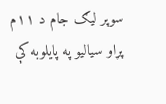سوپر ليګ جام د ۱۱م پړاو سیالیو په پايلوبه کې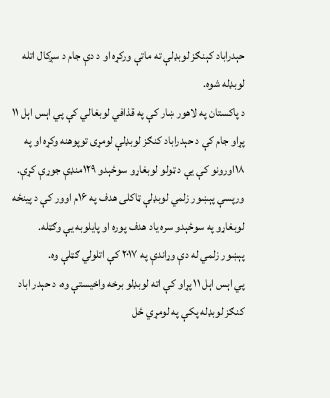حېدراباد کېنګز لوبډلې ته ماتې ورکړه او د دې جام د سږکال اتله لوبډله شوه.
د پاکستان په لاهور ښار کې په قذافي لوبغالي کې پي اېس اېل ۱۱ پړاو جام کې د حېدراباد کنګز لوبډلې لومړی توپوهنه وکړه او په ۱۸اورونو کې یې د ټولو لوبغاړو سوځېدو ۱۲۹منډې جوړې کړې.
ورپسې پېښور زلمي لوبډلې ټاکلی هدف په ۱۶م اوور کې د پينځه لوبغاړو په سوځېدو سره یاد هدف پوره او پايلوبه یې وګټله.
پېښور زلمي له دې وړاندې په ۲۰۱۷ کې اتلولي ګټلې وه.
پي اېس اېل ۱۱ پړاو کې اته لوبډلو برخه واخيستې وه، د حېدر اباد کنګز لوبډله پکې په لومړي ځل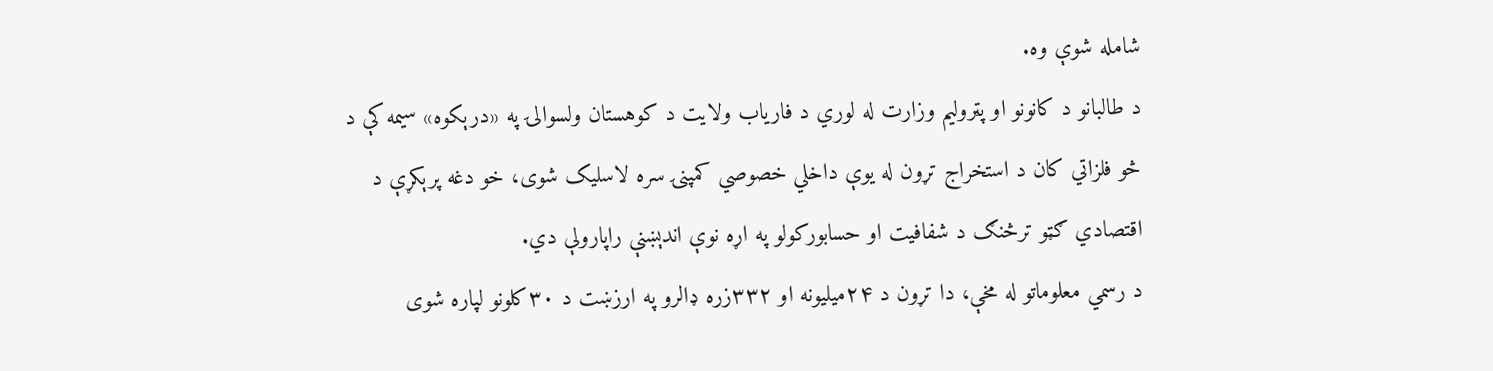شامله شوې وه.
د طالبانو د کانونو او پټرولیم وزارت له لوري د فاریاب ولایت د کوهستان ولسوالۍ په «درېکوه» سیمه کې د څو فلزاتي کان د استخراج تړون له یوې داخلي خصوصي کمپنۍ سره لاسلیک شوی، خو دغه پرېکړې د اقتصادي ګټو ترڅنګ د شفافیت او حسابورکولو په اړه نوې اندېښنې راپارولې دي.
د رسمي معلوماتو له مخې، دا تړون د ۲۴میلیونه او ۳۳۲زره ډالرو په ارزښت د ۳۰کلونو لپاره شوی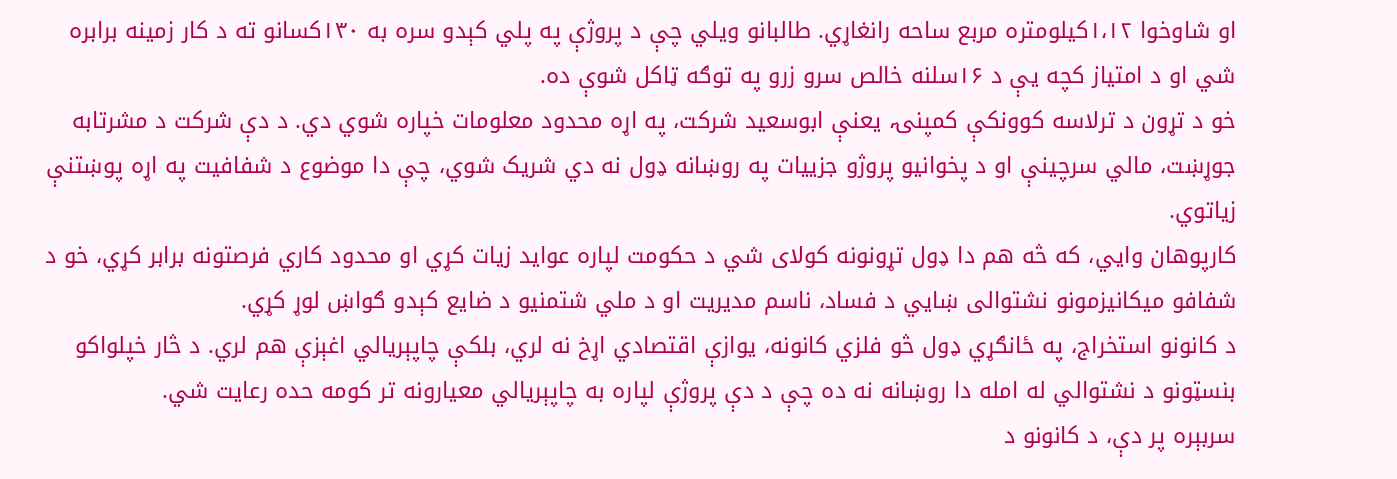او شاوخوا ۱،۱۲کیلومتره مربع ساحه رانغاړي. طالبانو ویلي چې د پروژې په پلي کېدو سره به ۱۳۰کسانو ته د کار زمینه برابره شي او د امتیاز کچه یې د ۱۶سلنه خالص سرو زرو په توګه ټاکل شوې ده.
خو د تړون د ترلاسه کوونکې کمپنۍ، یعنې ابوسعید شرکت، په اړه محدود معلومات خپاره شوي دي. د دې شرکت د مشرتابه جوړښت، مالي سرچینې او د پخوانیو پروژو جزییات په روښانه ډول نه دي شریک شوي، چې دا موضوع د شفافیت په اړه پوښتنې زیاتوي.
کارپوهان وایي، که څه هم دا ډول تړونونه کولای شي د حکومت لپاره عواید زیات کړي او محدود کاري فرصتونه برابر کړي، خو د شفافو میکانیزمونو نشتوالی ښايي د فساد، ناسم مدیریت او د ملي شتمنیو د ضایع کېدو ګواښ لوړ کړي.
د کانونو استخراج، په ځانګړي ډول څو فلزي کانونه، یوازې اقتصادي اړخ نه لري، بلکې چاپېریالي اغېزې هم لري. د څار خپلواکو بنسټونو د نشتوالي له امله دا روښانه نه ده چې د دې پروژې لپاره به چاپېریالي معیارونه تر کومه حده رعایت شي.
سربېره پر دې، د کانونو د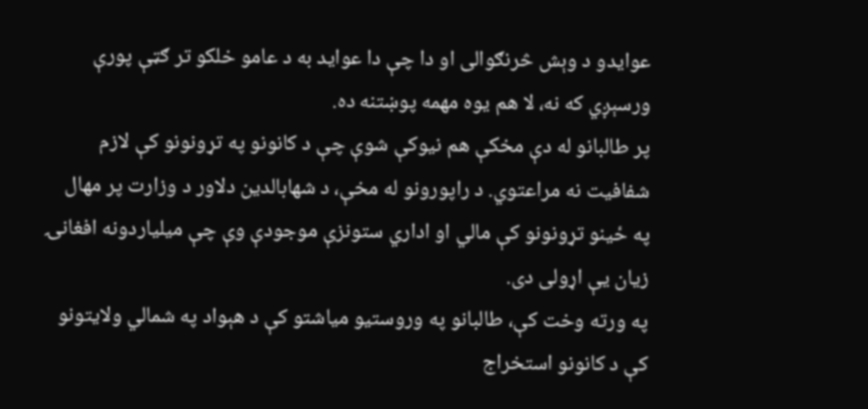عوایدو د وېش څرنګوالی او دا چې دا عواید به د عامو خلکو تر ګټې پورې ورسېږي که نه، لا هم یوه مهمه پوښتنه ده.
پر طالبانو له دې مخکې هم نیوکې شوې چې د کانونو په تړونونو کې لازم شفافیت نه مراعتوي. د راپورونو له مخې، د شهابالدین دلاور د وزارت پر مهال په ځینو تړونونو کې مالي او اداري ستونزې موجودې وې چې میلیاردونه افغانۍ زیان یې اړولی دی.
په ورته وخت کې، طالبانو په وروستیو میاشتو کې د هېواد په شمالي ولایتونو کې د کانونو استخراج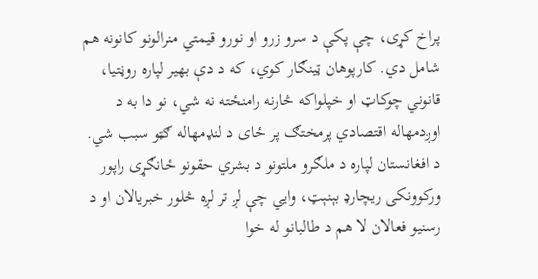پراخ کړی، چې پکې د سرو زرو او نورو قیمتي منرالونو کانونه هم شامل دي. کارپوهان ټینګار کوي، که د دې بهیر لپاره روڼتیا، قانوني چوکاټ او خپلواکه څارنه رامنځته نه شي، نو دا به د اوږدمهاله اقتصادي پرمختګ پر ځای د لنډمهاله ګټو سبب شي.
د افغانستان لپاره د ملګرو ملتونو د بشري حقونو ځانګړی راپور ورکوونکی ریچارډ بېنېټ، وایي چې لږ تر لږه څلور خبریالان او د رسنیو فعالان لا هم د طالبانو له خوا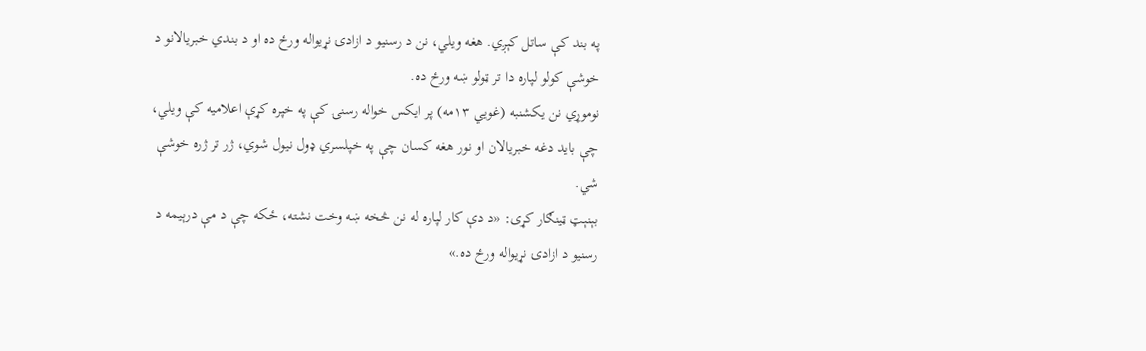په بند کې ساتل کېږي. هغه ویلي، نن د رسنیو د ازادۍ نړیواله ورځ ده او د بندي خبریالانو د خوشې کولو لپاره دا تر ټولو ښه ورځ ده.
نوموړي نن یکشنبه (غویي ۱۳مه) پر ایکس خواله رسنۍ کې په خپره کړې اعلامیه کې ویلي، چې باید دغه خبریالان او نور هغه کسان چې په خپلسري ډول نیول شوي، ژر تر ژره خوشې شي.
بېنېټ ټینګار کړی: «د دې کار لپاره له نن څخه ښه وخت نشته، ځکه چې د مې درېیمه د رسنیو د ازادۍ نړیواله ورځ ده.»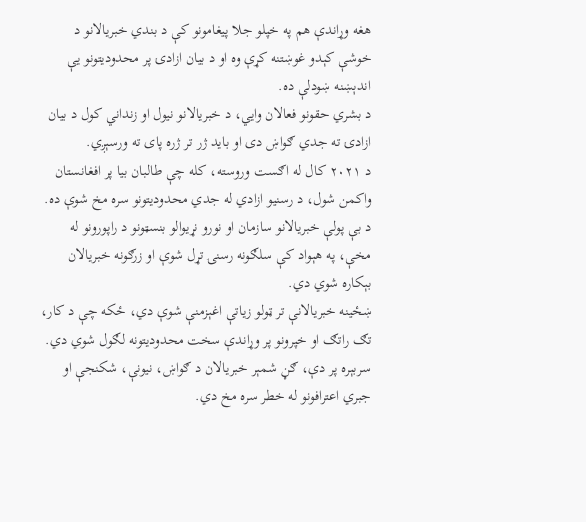هغه وړاندې هم په خپلو جلا پیغامونو کې د بندي خبریالانو د خوشې کېدو غوښتنه کړې وه او د بیان ازادۍ پر محدودیتونو یې اندېښنه ښودلې ده.
د بشري حقونو فعالان وایي، د خبریالانو نیول او زنداني کول د بیان ازادۍ ته جدي ګواښ دی او باید ژر تر ژره پای ته ورسېږي.
د ۲۰۲۱ کال له اګست وروسته، کله چې طالبان بیا پر افغانستان واکمن شول، د رسنیو ازادي له جدي محدودیتونو سره مخ شوې ده. د بې پولې خبریالانو سازمان او نورو نړیوالو بنسټونو د راپورونو له مخې، په هېواد کې سلګونه رسنۍ تړل شوې او زرګونه خبریالان بېکاره شوي دي.
ښځینه خبریالانې تر ټولو زیاتې اغېزمنې شوې دي، ځکه چې د کار، تګ راتګ او خپرونو پر وړاندې سخت محدودیتونه لګول شوي دي. سربېره پر دې، ګڼ شمېر خبریالان د ګواښ، نیونې، شکنجې او جبري اعترافونو له خطر سره مخ دي.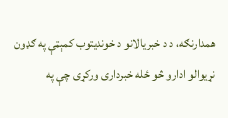همدارنګه، د د خبریالانو د خوندیتوب کمېټې په ګډون نړیوالو ادارو څو ځله خبرداری ورکړی چې په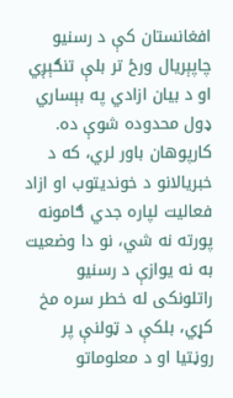افغانستان کې د رسنیو چاپېریال ورځ تر بلې تنګېږي او د بیان ازادي په بېساري ډول محدوده شوې ده.
کارپوهان باور لري، که د خبریالانو د خوندیتوب او ازاد فعالیت لپاره جدي ګامونه پورته نه شي، نو دا وضعیت به نه یوازې د رسنیو راتلونکی له خطر سره مخ کړي، بلکې د ټولنې پر روڼتیا او د معلوماتو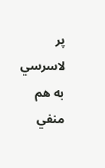پر لاسرسي به هم منفي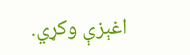اغېزې وکړي.